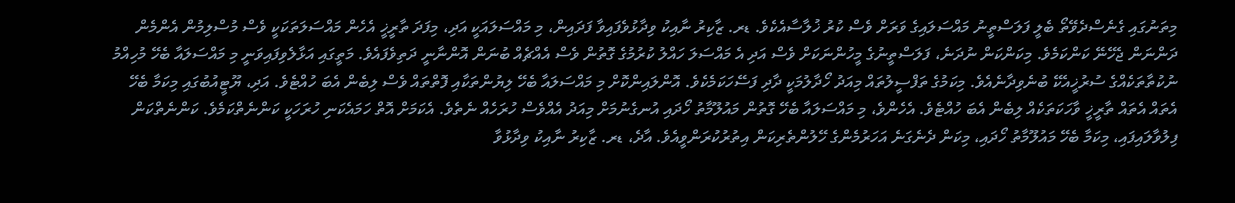މިތަނުގައި ގެނެސްދެވޭތޯ ބެލީ ފަލަސްތީނު މައްސަލައިގެ ވަރަށް ވެސް ކުރު ޚުލާސާއެކެވެ. ޑރ. ޒާކިރު ނާއިކު ވިދާޅުވެފައިވާ ފަދައިން، މި މައްސަލައަކީ އަދި، މިފަދަ ތާރީޚީ އެހެން މައްސަލަތަކަކީ ވެސް މުސްލިމުން އެންމެން ދަންނަން ޖެހޭނޭ ކަންކަމެވެ. މިކަންކަން ނުދަނެ، ފަލަސްތީނުގެ މީހުންނަކަށް ވެސް އަދި އެ މައްސަލަ ހައްލު ކުރުމުގެ ގޮތުން ވެސް އެއްޗެއް ބުނަން އޮންނާނީ ދަތިވެފައެވެ. މަތީގައި އަޅާލެވިފައިވަނީ މި މައްސަލައާ ބެހޭ މުހިއްމު ނުކުތާތަކެއްގެ ސުރުޚީއެކޭ ބުނެވިދާނެއެވެ. މިކަމުގެ ތަފްސީލުތައް މިއަދު ހޯދާލުމަކީ ދާދި ފަސޭހަކަމެކެވެ. އޮންލައިންކޮށް މި މައްސަލައާ ބެހޭ ލިޔުންތަކާއި ފޮތްތައް ވެސް ލިބެން އެބަ ހުއްޓެވެ. އަދި، ޔޫޓީއުބުގައި މިކަމާ ބެހޭ އެތައް އެތައް ތާރީޚީ ވާހަކަތަކެއް ލިބެން އެބަ ހުއްޓެވެ. އެހެންވެ، މި މައްސަލައާ ބެހޭ ގޮތުން މައުލޫމާތު ހޯދައި އުނގެނުމަށް މިއަދު އެއްވެސް ހުރަހެއް ނެތެވެ. އެކަމަށް އޮތް ހަމައެކަނި ހުރަހަކީ ކަންނެތްކަމެވެ. ކަންނެތްކަން ފިލުވާލައިފައި، މިކަމާ ބެހޭ މައުލޫމާތު ހޯދައި، މިކަން ދެނެގަނެ އަހަރުމެންގެ ހޭލުންތެރިކަން އިތުރުކުރަންވީއެވެ. އާދެ، ޑރ. ޒާކިރު ނާއިކު ވިދާޅުވާ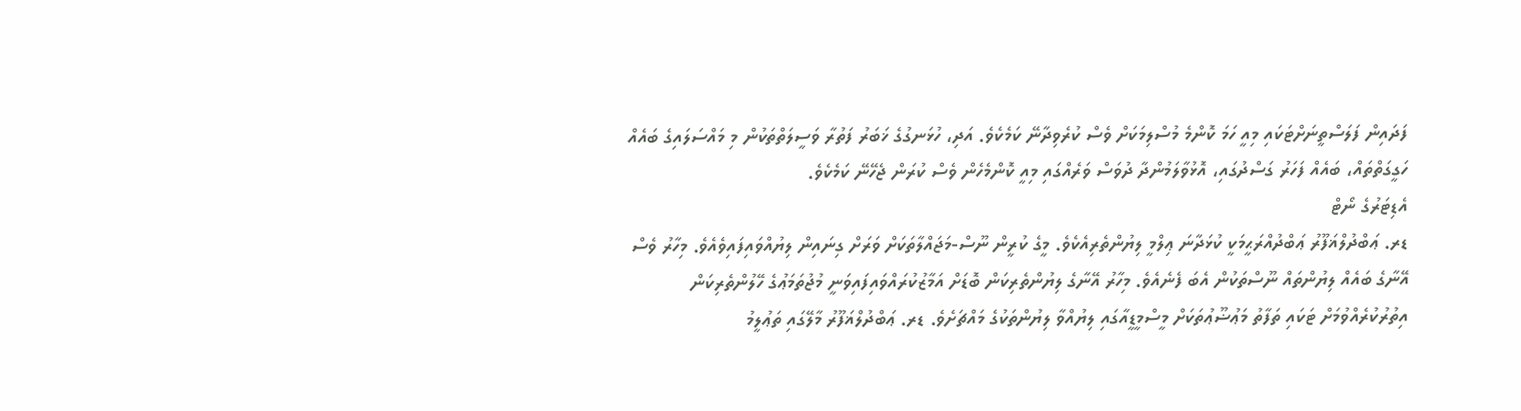ފަދައިން ފަލަސްތީނަށްޓަކައި މިއީ ހަމަ ކޮންމެ މުސްލިމަކަށް ވެސް ކުރެވިދާނޭ ކަމެކެވެ. އަދި، ހުޅަނގުގެ ޚަބަރު ފަތުރާ ވަސީލަތްތަކުން މި މައްސަލައިގެ ބައެއް ހަގީގަތްތައް، ބައެއް ފަހަރު ގަސްދުގައި، އޮޅުވާލަމުންދާ ދުވަސް ވަރެއްގައި މިއީ ކޮންމެހެން ވެސް ކުރަން ޖެހޭނޭ ކަމެކެވެ.
އެޑިޓަރުގެ ނޯޓް
ޑރ. ޢަބްދުލްޣަފޫރު ޢަބްދުއްރަޙީމަކީ ކުޅަދާނަ ޢިލްމީ ލިޔުންތެރިއެކެވެ. މީގެ ކުރީން ނޫސް-މަޖައްލާތަކަށް ވަރަށް ގިނައިން ލިޔުއްވައިފައިވެއެވެ. މިހާރު ވެސް އޭނާގެ ބައެއް ލިޔުންތައް ނޫސްތަކުން އެބަ ފެނެއެވެ. މިހާރު އޭނާގެ ލިޔުންތެރިކަން ބޮޑަށް އަމާޒުކުރައްވައިފައިވަނީ މުޖުތަމަޢުގެ ހޭލުންތެރިކަން އިތުރުކުރެއްވުމަށް ޓަކައި ތަފާތު މަޢުޟޫޢުތަކަށް މީސްމީޑީއާގައި ލިޔުއްވާ ލިޔުންތަކުގެ މައްޗަށެވެ. ޑރ. ޢަބްދުލްޣަފޫރު މާލޭގައި ތަޢުލީމު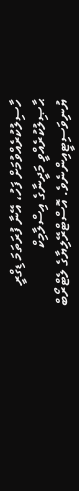ހާސިލުކުރެއްވުމަށް ފަހު، އޭނާ ފުރަތަމަ ޑިގްރީ ޙާޞިލުކުރެއްވީ މަދީނާގެ އިސްލާމިކް ޔުނިވަސިޓީއިންނެވެ. އޮސްޓްރޭލިޔާގެ ލެޓްރޯބް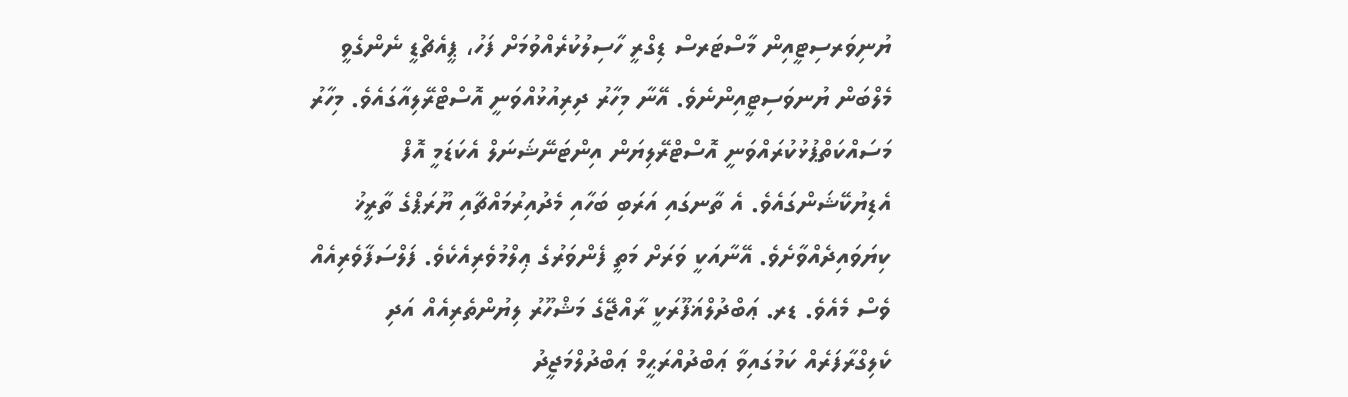ޔުނިވަރސިޓީއިން މާސްޓަރސް ޑިގްރީ ހާސިލުކުރެއްވުމަށް ފަހު، ޕީއެޗްޑީ ނެންގެވީ މެލްބަން ޔުނވަސިޓީއިންނެވެ. އޭނާ މިހާރު ދިރިއުޅުއްވަނީ އޮސްޓްރޭލިއާގައެވެ. މިހާރު މަސައްކަތްޕުޅުކުރައްވަނީ އޮސްޓްރޭލިޔަން އިންޓަނޭޝަނަލް އެކަޑަމީ އޮފް އެޑިޔުކޭޝަންގައެވެ. އެ ތާނގައި އަރަބި ބަހާއި މެދުއިރުމައްޗާއި ޔޫރަޕްގެ ތާރީޚު ކިޔަވައިދެއްވާށެވެ. އޭނާއަކީ ވަރަށް މަތީ ފެންވަރުގެ ޢިލްމުވެރިއެކެވެ. ފަލްސަފާވެރިއެއް ވެސް މެއެވެ. ޑރ. ޢަބްދުލްޣަފޫރަކީ ރާއްޖޭގެ މަޝްހޫރު ލިޔުންތެރިއެއް އަދި ކެލިގްރާފަރެއް ކަމުގައިވާ ޢަބްދުއްރަޙީމް ޢަބްދުލްމަޖީދު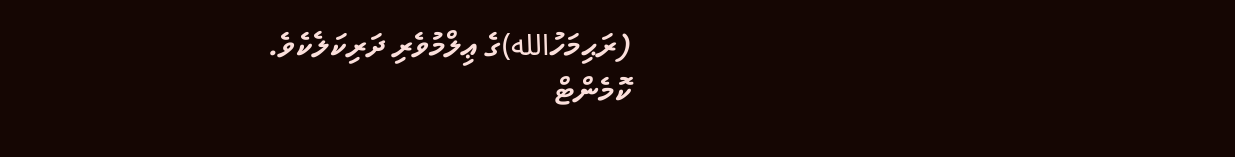(ރަޙިމަހުالله)ގެ ޢިލްމުވެރި ދަރިކަލެކެވެ.
ކޮމެންޓް